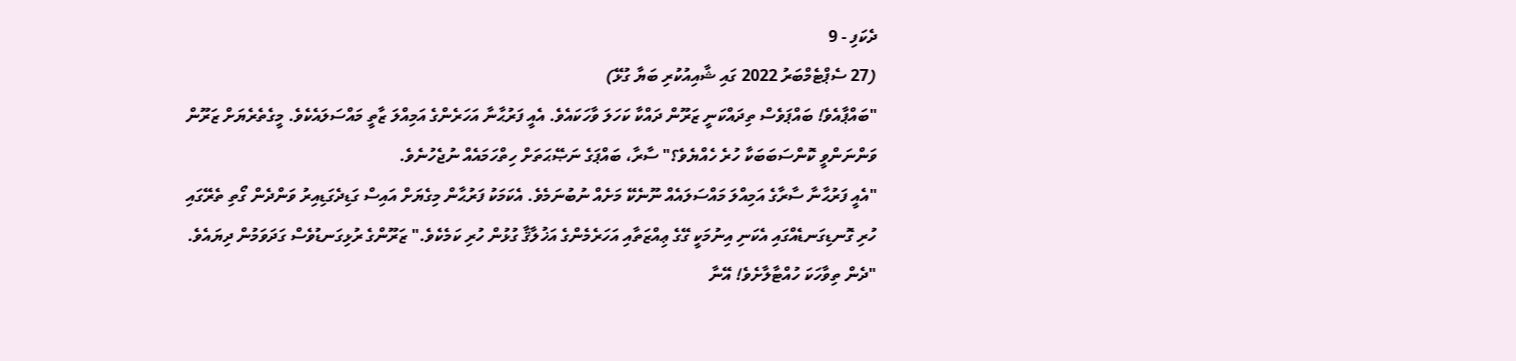ދެކަފި - 9
(27 ސެޕްޓެމްބަރު 2022 ގައި ޝާއިއުކުރި ބަޔާ ގުޅޭ)
"ބައްޕާއެވެ! ބައްޕަވެސް ތިދައްކަނީ ޒަރޫން ދައްކާ ކަހަލަ ވާހަކައެވެ. އެއީ ފަރުޙާނާ އަހަރެންގެ އަމިއްލަ ޒާތީ މައްސަލައެކެވެ. މީގެތެރެޔަށް ޒަރޫން ވަންނަންވީ ކޮންސަބަބަކާ ހުރެ ހެއްޔެވެ؟" ސާރާ، ބައްޕަގެ ނަޞޭޙަތަށް ހިތްހަމައެއް ނުޖެހުނެވެ.
"އެއީ ފަރުޙާނާ ސާރާގެ އަމިއްލަ މައްސަލައެއް ނޫނެކޭ މަށެއް ނުބުނަމެވެ. އެކަމަކު ފަރުޙާން މިގެޔަށް އައިސް ގަޑިދެގަޑިއިރު ވަންދެން ގޯތި ތެރޭގައި ހުރި ގޮނޑިގަނޑެއްގައި އެކަނި އިނުމަކީ ގޭގެ ޢިއްޒަތާއި އަހަރެމެންގެ އަޚުލާޤާ ގުޅުން ހުރި ކަމެކެވެ." ޒަރޫންގެ ރުޅިގަނޑުވެސް ގަދަވަމުން ދިޔައެވެ.
"ދެން ތިވާހަކަ ހުއްޓާލާށެވެ! އޭނާ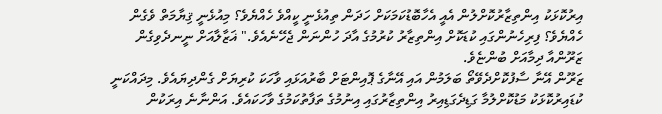އިރުކޮޅަކު އިންތިޒާރުކޮށްލުން އެއީ އެހާބޮޑުކަމަކަށް ހަދަން ތިއުޅެނީ ކީއްވެ ހެއްޔެވެ؟ މިއުޅެނީ ޤިޔާމަތް ވެގެން ހެއްޔެވެ؟ ފިރިހެނުންގައި ކުޑަކޮށް އިންތިޒާރު ކުރުމުގެ އާދަ ހުންނަން ޖެހޭނެއެވެ." ޣަޒާލާއަށް ނީނދެވިގެން ޒަރޫންއާ ދިމާއަށް ބުންޏެވެ.
ޒަރޫން އޭނާ ސާފުކޮށްދެވޭތޯ ބަލަމުން އައި އޭނާގެ ޕޮއިންޓަށް ބާރުއަޅައި ވާހަކަ ކުރިޔަށް ގެންދިޔައެވެ. މިދައްކަނީ ކުޑައިރުކޮޅަކު މަޑުކޮށްލުމާ ގަޑިދެގަޑިއިރު އިންތިޒާރުގައި އިނުމުގެ ތަފާތުކަމުގެ ވާހަކައެވެ. އަންނާނެ އިރަކުން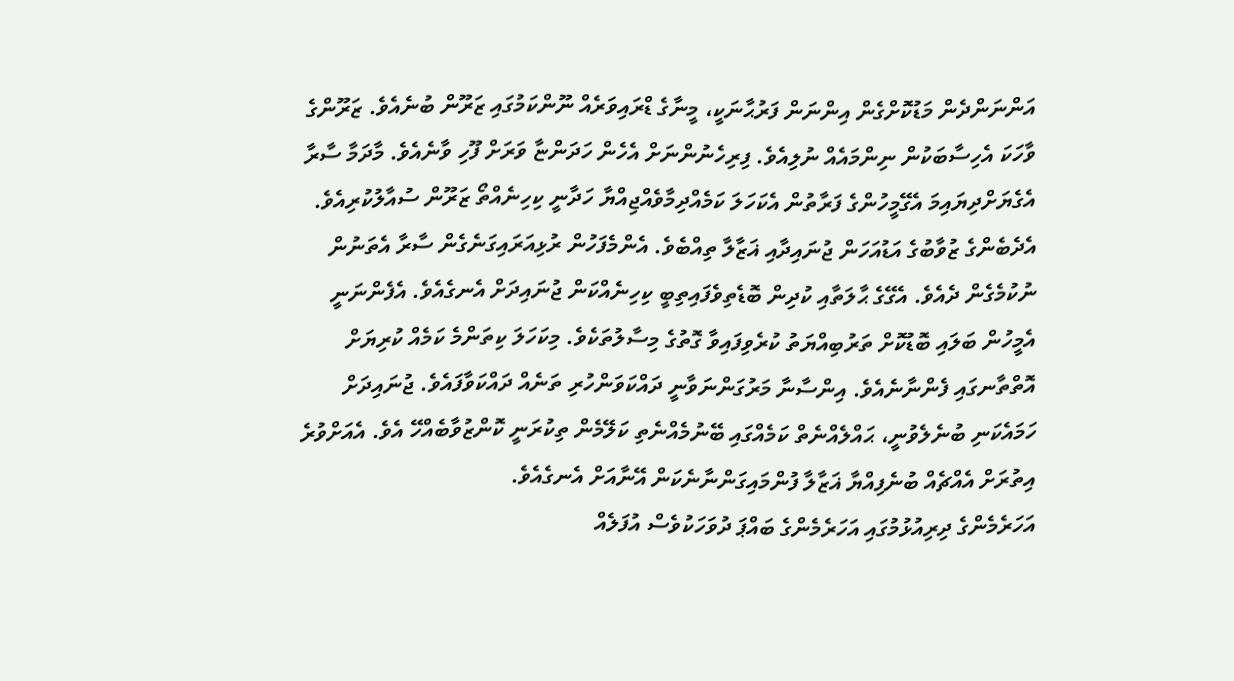އަންނަންދެން މަޑުކޮށްގެން އިންނަން ފަރުޙާނަކީ، މީނާގެ ޑްރައިވަރެއް ނޫންކަމުގައި ޒަރޫން ބުނެއެވެ. ޒަރޫންގެ ވާހަކަ އެހިސާބަކުން ނިންމައެއް ނުލިއެވެ. ފިރިހެނުންނަށް އެހެން ހަދަންޏާ ވަރަށް ފޫހި ވާނެއެވެ. މާދަމާ ސާރާ އެގެޔަށްދިޔައިމަ އެގޭމީހުންގެ ފަރާތުން އެކަހަލަ ކަމެއްދިމާވެއްޖިއްޔާ ހަދާނީ ކިހިނެއްތޯ ޒަރޫން ސުއާލުކުރިއެވެ. އެދެބެންގެ ޒުވާބުގެ އަޑުއަހަން ޖުނައިދާއި ޣަޒާލާ ތިއްބެވެ. އެންމެފަހުން ރުޅިއަރައިގަނެގެން ސާރާ އެތަނުން ނުކުމެގެން ދެއެވެ. އެގޭގެ ޙާލަތާއި ކުދިން ބޮޑެތިވެފައިތިބީ ކިހިނެއްކަން ޖުނައިދަށް އެނގެއެވެ. އެފެންނަނީ އެމީހުން ބަލައި ބޮޑުކޮށް ތަރުބިއްޔަތު ކުރެވިފައިވާ ގޮތުގެ މިސާލުތަކެވެ. މިކަހަލަ ކިތަންމެ ކަމެއް ކުރިޔަށް އޮތްތާނގައި ފެންނާނެއެވެ. އިންސާނާ މަރުގަންނަވާނީ ދައްކަވަންހުރި ތަނެއް ދައްކަވާފައެވެ. ޖުނައިދަށް ހަމައެކަނި ބުނެލެވުނީ، ޙައްލެއްނެތް ކަމެއްގައި ބޭނުމެއްނެތި ކަލޭމެން ތިކުރަނީ ކޮންޒުވާބެއްހޭ އެވެ. އެއަށްވުރެ އިތުރަށް އެއްޗެއް ބުނެފިއްޔާ ޣަޒާލާ ފުންމައިގަންނާނެކަން އޭނާއަށް އެނގެއެވެ.
އަހަރެމެންގެ ދިރިއުޅުމުގައި އަހަރެމެންގެ ބައްޕަ ދުވަހަކުވެސް އުފަލެއް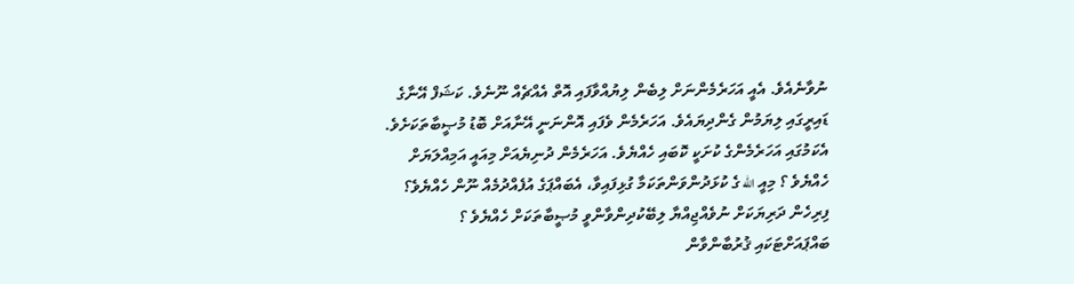ނުވާނެއެވެ. އެއީ އަހަރެމެންނަށް ލިބެން ލިޔުއްވާފައި އޮތް އެއްޗެއް ނޫނެވެ. ކަޝަފް އޭނާގެ ޑައިރީގައި ލިޔަމުން ގެންދިޔައެވެ. އަހަރެމެން ވެފައި އޮންނަނީ އޭނާއަށް ބޮޑު މުޞީބާތަކަށެވެ. އެކަމުގައި އަހަރެމެންގެ ކުށަކީ ކޮބައި ހެއްޔެވެ. އަހަރެމެން ދުނިޔެއަށް މިއައީ އަމިއްލަޔަށް ހެއްޔެވެ ؟ މިއީ الله ގެ ކުޅަދުންވަންތަކަމާ ގުޅިފައިވާ، އެބައްޕަގެ އުފެއްދުމެއް ނޫން ހެއްޔެވެ؟ ފިރިހެން ދަރިޔަކަށް ނުވެއްޖިއްޔާ ލިބޭކުދިންވާންވީ މުޞީބާތަކަށް ހެއްޔެވެ ؟ ބައްޕައަށްޓަކައި ޤުރުބާންވާން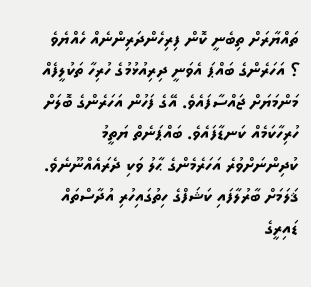ތައްޔާރަށް ތިބެނީ ކޮން ފިރިހެންދަރިންނެއް ހެއްޔެވެ ؟ އަހަރެންގެ ބައްޕަ އެވަނީ ދިރިއުޅުމުގެ ހުރިހާ ތަކުލީފެއް މަންމަޔަށް ޖައްސާފައެވެ. އޭގެ ފަހުން އަހަރެންގެ ބޮލަށް ހުރިހާކަމެއް ކަނޑާފައެވެ. ބައްޕަނެތް ޔަތީމު ކުދިންނަށްވުރެ އަހަރެމެންގެ ޙާލު ވަކި ދެރައެއްނޫނެވެ. ޤަލަމަށް ބާރުލާފައި ކަޝަފްގެ ހިތުގައިހުރި އުދާސްތައް ޑައިރީގެ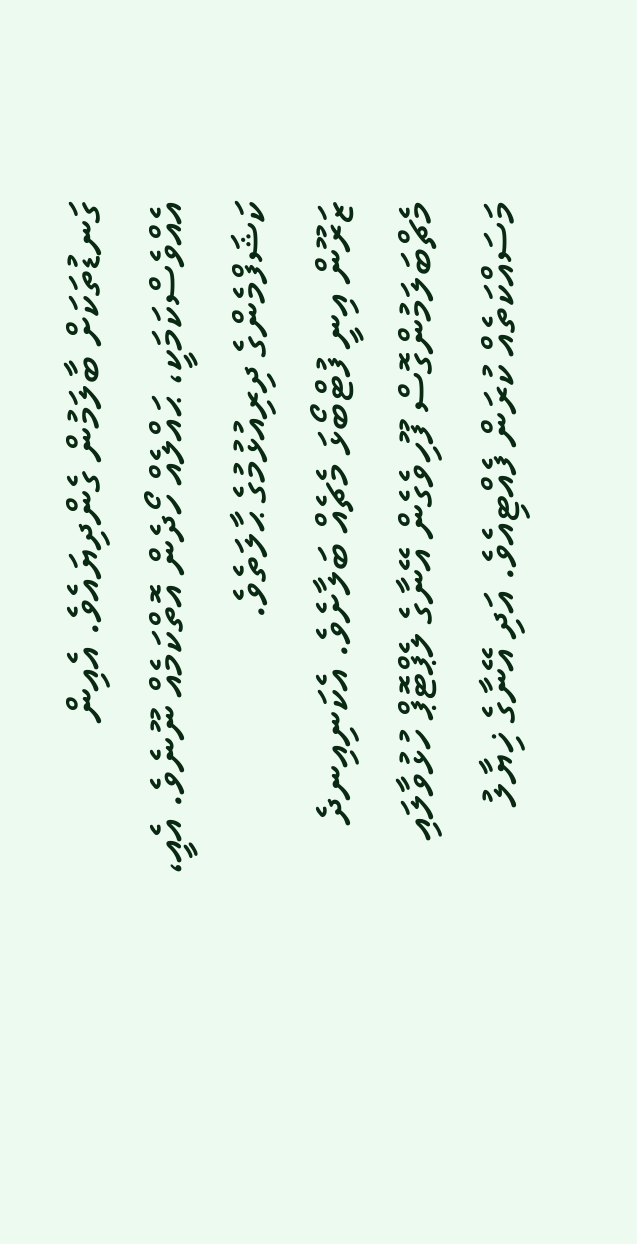ގަނޑުތަކަށް ބާލަމުން ގެންދިޔައެވެ. އެއިން އެއްވެސްކަމަކީ، ޙައްލެއް ހޯދެން އޮތްކަމެއް ނޫނެވެ. އެއީ، ކަޝަފްމެންގެ ދިރިއުޅުމުގެ ޙާލަތެވެ.
ޒަރޫން އިނީ ފުޓްބޯޅަ މެޗެއް ބަލާށެވެ. އެކަނިއިނދެ މެޗްބަލަމުންގޮސް ފޫހިވެގެން އޭނާގެ ލެޕްޓޮޕް ހުޅުވާލައި މަސައްކަތެއް ކުރަން ފެއްޓިއެވެ. އަދި އޭނާގެ ޚިޔާލު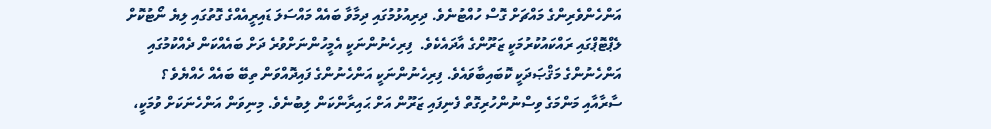އަންހެންވެރިންގެ މައްޗަށް ގޮސް ހުއްޓުނެވެ. ދިރިއުޅުމުގައި ދިމާވާ ބައެއް މައްސަލަ ޑައިރީއެއްގެ ގޮތުގައި ލިޔެ ނޯޓުކޮށް ލެޕްޓޮޕްގައި ރައްކައުކުރުމަކީ ޒަރޫންގެ އާދައެކެވެ.  ފިރިހެނުންނަކީ އެމީހުންނަށްވުރެ ދަށް ބައެއްކަން ދެއްކުމުގައި އަންހެނުންގެ މަޤްޞަދަކީ ކޮބައިބާވައެވެ. ފިރިހެނުންނަކީ އަންހެނުންގެ ފައިދޮއްވަން ތިބޭ ބައެއް ހެއްޔެވެ ؟ ސާރާއާއި މަންމަގެ ވިސްނުންހުރިގޮތް ފެނިފައި ޒަރޫން އަށް ޙައިރާންކަން ލިބުނެވެ. މިނިވަން އަންހެނަކަށް ވުމަކީ،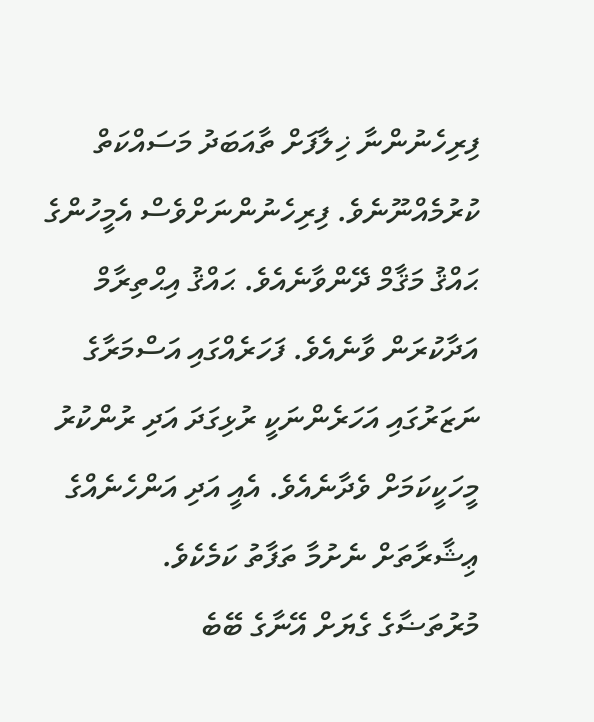ފިރިހެނުންނާ ޚިލާފަށް ތާއަބަދު މަސައްކަތް ކުރުމެއްނޫނެވެ. ފިރިހެނުންނަށްވެސް އެމީހުންގެ ޙައްޤު މަޤާމް ދޭންވާނެއެވެ. ޙައްޤު އިޙްތިރާމް އަދާކުރަން ވާނެއެވެ. ފަހަރެއްގައި އަސްމަރާގެ ނަޒަރުގައި އަހަރެންނަކީ ރުޅިގަދަ އަދި ރުންކުރު މީހަކީކަމަށް ވެދާނެއެވެ. އެއީ އަދި އަންހެނެއްގެ ޢިޝާރާތަށް ނެށުމާ ތަފާތު ކަމެކެވެ.
މުރުތަޟާގެ ގެޔަށް އޭނާގެ ބޭބެ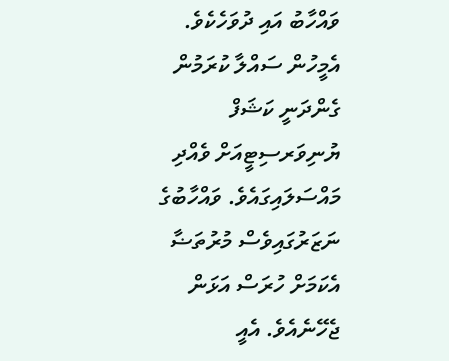ވައްހާބު އައި ދުވަހެކެވެ. އެމީހުން ސައްލާ ކުރަމުން ގެންދަނީ ކަޝަފް ޔުނިވަރސިޓީއަށް ވެއްދި މައްސަލައިގައެވެ. ވައްހާބުގެ ނަޒަރުގައިވެސް މުރުތަޟާ އެކަމަށް ހުރަސް އަޅަން ޖެހޭނެއެވެ. އެއީ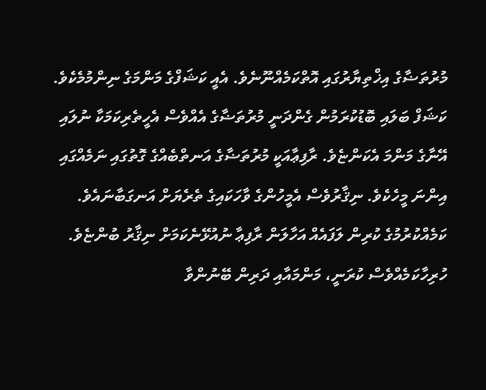މުރުތަޟާގެ އިޚްތިޔާރުގައި އޮތްކަމެއްނޫނެވެ. އެއީ ކަޝަފްގެ މަންމަގެ ނިންމުމެކެވެ. ކަޝަފް ބަލައި ބޮޑުކުރަމުން ގެންދަނީ މުރުތަޟާގެ އެއްވެސް އެހީތެރިކަމަކާ ނުލައި އޭނާގެ މަންމަ އެކަންޏެވެ. ރާފިޢާއަކީ މުރުތަޟާގެ އަނތްބެއްގެ ގޮތުގައި ނަމެއްގައި އިންނަ މީހެކެވެ. ނިޤާރުވެސް އެމީހުންގެ ވާހަކައިގެ ތެރެޔަށް އަނގަބާނައެވެ. ކަމެއްކުރުމުގެ ކުރިން ލަފައެއް އަހާލަން ރާފިޢާ ނުއުޅޭނެކަމަށް ނިޤާރު ބުންޏެވެ. ހުރިހާކަމެއްވެސް ކުރަނީ، މަންމައާއި ދަރިން ބޭނުންވާ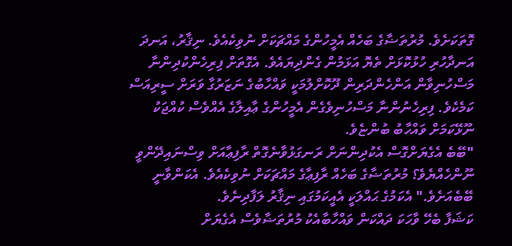ގޮތަކަށެވެ. މުރުތަޟާގެ ބަހެއް އެމީހުންގެ މައްޗަކަށް ނުވިކެއެވެ. ނިޤާރު، އަނދަ އަނދާހުރި ހުޅުކޮޅަށް ތެޔޮ އަޅަމުން ގެންދިޔައެވެ. އެގޮތަށް ފިރިހެންކުދިންނާ މަސްހުނިވާން އަންހެންދަރިން ދޫކޮށްލުމަކީ ވައްހާބުގެ ނަޒަރުގާ ވަރަށް ސީރިއަސް ކަމެކެވެ. ފިރިހެނުންނާ މަސްހުނިވެގެން އެމީހުންގެ ޢާއިލާގެ އެއްވެސް ކުއްޖަކު ނޫޅޭކަމަށް ވައްހާބު ބުންޏެވެ.
"ބޭބެ އެގެޔަށްގޮސް އެކުދިންނަށް ރަނގަޅުވާނެގޮތް ރާފިޢާއަށް ވިސްނައިދޭންވީ ނޫންހެއްޔެވެ؟ މުރުތަޟާގެ ބަހެއް ރާފިޢާގެ މައްޗަކަށް ނުވިކެއެވެ. އެކަންވާނީ ބޭބެއަށެވެ." އެކަމުގެ ޙައްލަކީ އެއީކަމުގައި ނިޤާރު ލަފާދިނެވެ.
ކަޝަފާ ބެހޭ ވާހަކަ ދައްކަން ވައްހާބާއެކު މުރުތަޟާވެސް އެގެޔަށް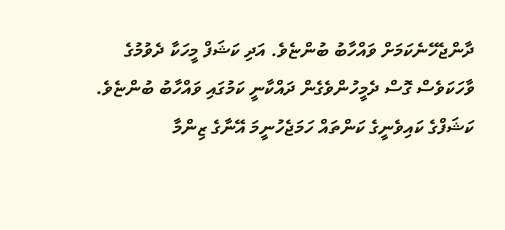ދާންޖެހޭނެކަމަށް ވައްހާބު ބުންޏެވެ. އަދި ކަޝަފް މީހަކާ ދެވުމުގެ ވާހަކަވެސް ގޮސް ދެމީހުންވެގެން ދައްކާނީ ކަމުގައި ވައްހާބު ބުންޏެވެ. ކަޝަފްގެ ކައިވެނީގެ ކަންތައް ހަމަޖެހުނީމަ އޭނާގެ ޒިންމާ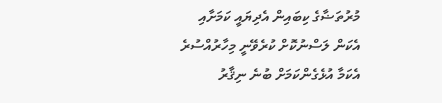މުރުތަޟާގެ ކިބައިން އެދިޔައީ ކަމަށާއި އެކަން ލަސްނުކޮށް ކުރެވޭނީ މިހާރުއްސުރެ އެކަމާ އުޅެގެންކަމަށް ބުނެ ނިޤާރު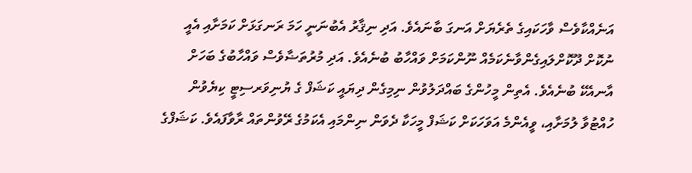އަނެއްކާވެސް ވާހަކައިގެ ތެރެޔަށް އަނގަ ބާނައެވެ. އަދި ނިޤާރު އެބުނަނީ ހަމަ ރަނގަޅަށް ކަމަށާއި އެއީ ނުކޮށް ދޫކޮށްލައިގެންވާނެކަމެއް ނޫންކަމަށް ވައްހާބު ބުނެއެވެ. އަދި މުރުތަޟާވެސް ވައްހާބުގެ ބަހަށް އާނއެކޭ ބުނެއެވެ. އެތިން މީހުންގެ ބައްދަލުވުން ނިމިގެން ދިޔައީ ކަޝަފް ގެ ޔުނިވަރސިޓީ ކިޔެވުން ހުއްޓުވާ ލުމަށާއި، ވީއެންމެ އަވަހަކަށް ކަޝަފް މީހަކާ ދެވަން ނިންމައި އެކަމުގެ ރޭވުންތައް ރާވާފައެވެ. ކަޝަފްގެ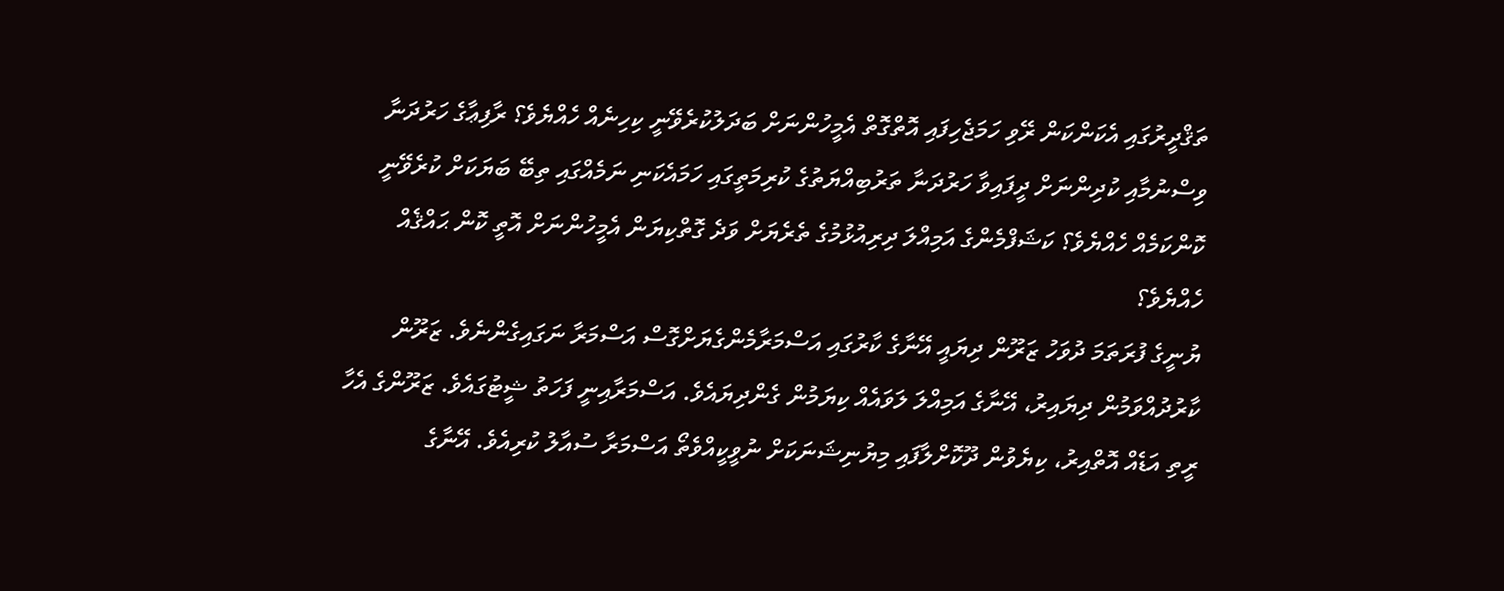ތަޤްދީރުގައި އެކަންކަން ރޭވި ހަމަޖެހިފައި އޮތްގޮތް އެމީހުންނަށް ބަދަލުކުރެވޭނީ ކިހިނެއް ހެއްޔެވެ؟ ރާފިޢާގެ ހަރުދަނާ ވިސްނުމާއި ކުދިންނަށް ދީފައިވާ ހަރުދަނާ ތަރުބިއްޔަތުގެ ކުރިމަތީގައި ހަމައެކަނި ނަމެއްގައި ތިބޭ ބަޔަކަށް ކުރެވޭނީ ކޮންކަމެއް ހެއްޔެވެ؟ ކަޝަފްމެންގެ އަމިއްލަ ދިރިއުޅުމުގެ ތެރެޔަށް ވަދެ ގޮތްކިޔަން އެމީހުންނަށް އޮތީ ކޮން ޙައްޤެއް ހެއްޔެވެ؟
ޔުނީގެ ފުރަތަމަ ދުވަހު ޒަރޫން ދިޔައީ އޭނާގެ ކާރުގައި އަސްމަރާމެންގެޔަށްގޮސް އަސްމަރާ ނަގައިގެންނެވެ. ޒަރޫން ކާރުދުއްވަމުން ދިޔައިރު، އޭނާގެ އަމިއްލަ ލަވައެއް ކިޔަމުން ގެންދިޔައެވެ. އަސްމަރާއިނީ ފަހަތު ޝީޓުގައެވެ. ޒަރޫންގެ އެހާ ރީތި އަޑެއް އޮތްއިރު، ކިޔެވުން ދޫކޮށްލާފައި މިޔުނިޝަނަކަށް ނުވީކީއްވެތޯ އަސްމަރާ ސުއާލު ކުރިއެވެ. އޭނާގެ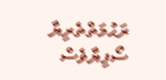ރަޙުމަތްތެރިޔާ ސޯފިޔާވެސް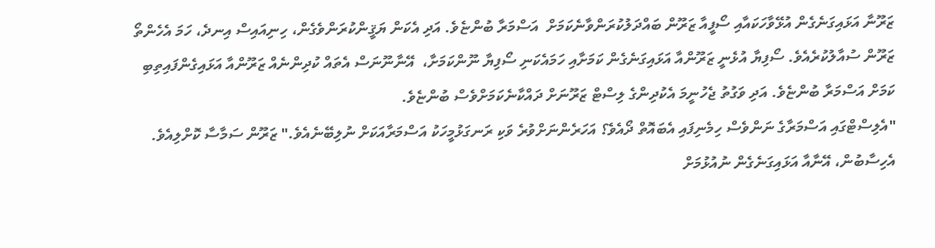ޒަރޫނާ އަޅައިގަނެގެން އުޅޭވާހަކައާއި ސޯފީއާ ޒަރޫން ބައްދަލުކުރަންވާނެކަމަށް  އަސްމަރާ ބުންޏެވެ. އަދި އެކަން ޔަޤީންކުރަންވެގެން، ހިނިއައިސް އިނދެ، ހަމަ އެހެންތޯ ޒަރޫން ސުއާލުކުރެއެވެ. ސޯފިޔާ އުޅެނީ ޒަރޫންއާ އަޅައިގަނެގެން ކަމަށާއި ހަމައެކަނި ސޯފިޔާ ނޫންކަމަށާ،  އޭނާނޫނަސް އެތައް ކުދިންނެއް ޒަރޫންއާ އަޅައިގެންފައިތިބި ކަމަށް އަސްމަރާ ބުންޏެވެ. އަދި ވަގުތު ޖެހުނީމަ އެކުދިންގެ ލިސްޓް ޒަރޫނަށް ދައްކާނެކަމަށްވެސް ބުންޏެވެ.
"އެލިސްޓްގައި އަސްމަރާގެ ނަންވެސް ހިމެނިފައި އެބައޮތް ދޯއެވެ؟ އަހަރެންނަށްވުރެ ވަކި ރަނގަޅުމީހަކު އަސްމަރާއަކަށް ނުލިބޭނެއެވެ." ޒަރޫން ސަމާސާ ކޮށްލިއެވެ. އެހިސާބުން، އޭނާއާ އަޅައިގަނެގެން ނުއުޅުމަށް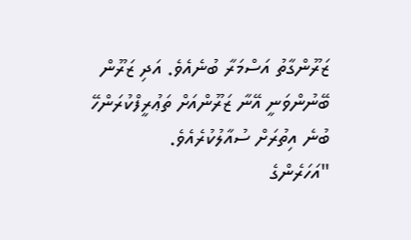ޒަރޫންގާތު އަސްމަރާ ބުނެއެވެ. އަދި ޒަރޫން ބޭނުންވަނީ އޭނާ ޒަރޫންއަށް ތަޢުރީފްކުރަންހޭ ބުނެ އިތުރަށް ސުއާލުކުރެއެވެ.
"އަހަރެންގެ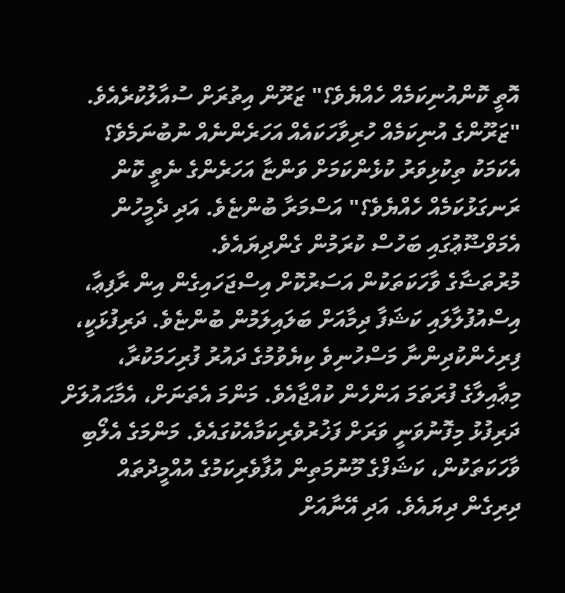އޮތީ ކޮންއުނިކަމެއް ހެއްޔެވެ؟" ޒަރޫން އިތުރަށް ސުއާލުކުރެއެވެ.
"ޒަރޫންގެ އުނިކަމެއް ހުރިވާހަކައެއް އަހަރެންނެއް ނުބުނަމެވެ؟ އެކަމަކު ތިކުޅިވަރު ކުޅެންކަމަށް ވަންޏާ އަހަރެންގެ ނެތީ ކޮން ރަނގަޅުކަމެއް ހެއްޔެވެ؟" އަސްމަރާ ބުންޏެވެ. އަދި ދެމީހުން އެމަވްޟޫޢުގައި ބަހުސް ކުރަމުން ގެންދިޔައެވެ.
މުރުތަޟާގެ ވާހަކަތަކުން އަސަރުކޮށް އިސްޖަހައިގެން އިން ރާފިޢާ، އިސްއުފުލާލައި ކަޝަފާ ދިމާއަށް ބަލައިލަމުން ބުންޏެވެ. ދަރިފުޅަކީ، ފިރިހެންކުދިންނާ މަސްހުނިވެ ކިޔެވުމުގެ ދައުރު ފުރިހަމަކުރާ، މިޢާއިލާގެ ފުރަތަމަ އަންހެން ކުއްޖާއެވެ. މަންމަ އެތަނަށް، އެމާޙައުލަށް ދަރިފުޅު މިފޮނުވަނީ ވަރަށް ފަޚުރުވެރިކަމާއެކުގައެވެ. މަންމަގެ އެލޯބި ވާހަކަތަކުން، ކަޝަފްގެ މޫނުމަތިން އުފާވެރިކަމުގެ އުއްމީދުތައް ދިރިގެން ދިޔައެވެ. އަދި އޭނާއަށް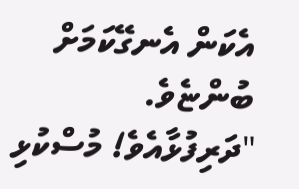އެކަން އެނގޭކަމަށް ބުންޏެވެ.
"ދަރިފުޅާއެވެ! މުސްކުޅި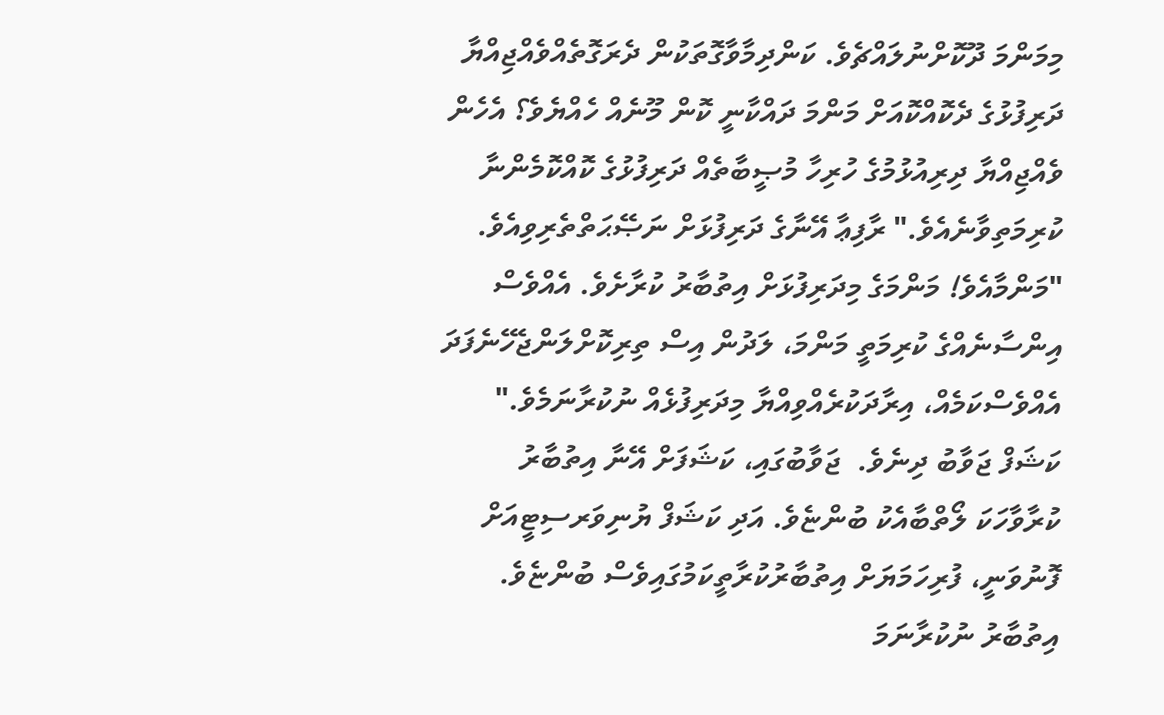މިމަންމަ ދޫކޮށްނުލައްޗެވެ. ކަންދިމާވާގޮތަކުން ދެރަގޮތެއްވެއްޖިއްޔާ ދަރިފުޅުގެ ދެކޮއްކޮއަށް މަންމަ ދައްކާނީ ކޮން މޫނެއް ހެއްޔެވެ؟ އެހެން ވެއްޖިއްޔާ ދިރިއުޅުމުގެ ހުރިހާ މުޞީބާތެއް ދަރިފުޅުގެ ކޮއްކޮމެންނާ ކުރިމަތިވާނެއެވެ." ރާފިޢާ އޭނާގެ ދަރިފުޅަށް ނަޞޭޙަތްތެރިވިއެވެ.
"މަންމާއެވެ! މަންމަގެ މިދަރިފުޅަށް އިތުބާރު ކުރާށެވެ. އެއްވެސް އިންސާނެއްގެ ކުރިމަތީ މަންމަ، ލަދުން އިސް ތިރިކޮށްލަންޖެހޭނެފަދަ އެއްވެސްކަމެއް، އިރާދަކުރެއްވިއްޔާ މިދަރިފުޅެއް ނުކުރާނަމެވެ." ކަޝަފް ޖަވާބު ދިނެވެ.  ޖަވާބުގައި، ކަޝަފަށް އޭނާ އިތުބާރު ކުރާވާހަކަ ލޯތްބާއެކު ބުންޏެވެ. އަދި ކަޝަފް ޔުނިވަރސިޓީއަށް ފޮނުވަނީ، ފުރިހަމަޔަށް އިތުބާރުކުރާތީކަމުގައިވެސް ބުންޏެވެ. އިތުބާރު ނުކުރާނަމަ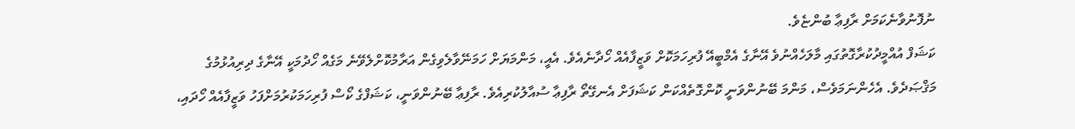ނުފޮނުވާނެކަމަށް ރާފިޢާ ބުންޏެވެ.
ކަޝަފް އުއްމީދުކުރާގޮތުގައި މާލަހެއްނުވެ އޭނާގެ އެމްބީއޭ ފުރިހަމަކޮށް ވަޒީފާއެއް ހޯދާނެއެވެ. އެއީ، މަންމަޔަށް ހަމަނޭވާލެވިގެން އަރާމުކޮށްލެވޭނެ މަގެއް ހޯދުމަކީ އޭނާގެ ދިރިއުޅުމުގެ މަޤްޞަދެވެ. އެހެންނަމަވެސް، މަންމަ ބޭނުންވަނީ ކޮންގޮތެއްކަން ކަޝަފަށް އެނގޭތޯ ރާފިޢާ ސުއާލުކުރިއެވެ. ރާފިޢާ ބޭނުންވަނީ، ކަޝަފްގެ ކޯސް ފުރިހަމަކުރުމަށްފަހު ވަޒީފާއެއް ހޯދައި،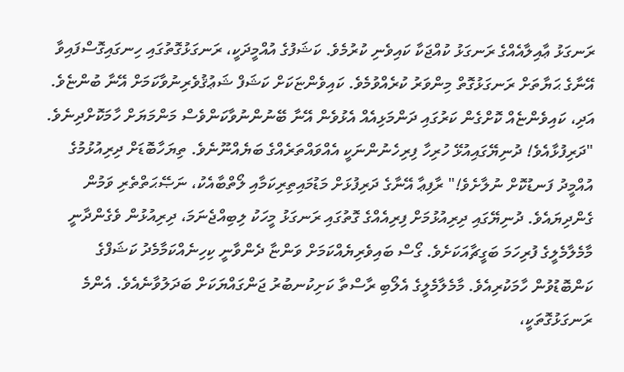ރަނގަޅު ޢާއިލާއެއްގެ ރަނގަޅު ކުއްޖަކާ ކައިވެނި ކުރުމެވެ. ކަޝަފުގެ އުއްމީދަކީ، ރަނގަޅުގޮތުގައި ހިނގައިގޮސްފައިވާ އޭނާގެ ޙަޔާތަށް ރަނގަޅުގޮތް މިންވަރު ކުރެއްވުމެވެ. ކައިވެންޏަކަށް ކަޝަފް ޝަޢުޤުވެރިނުވާކަމަށް އޭނާ ބުންޏެވެ. އަދި، ކައިވެންޏެއް ކޮށްގެން ކަރުގައި ދަންމަޅިއެއް އެޅުވެން އޭނާ ބޭނުންނުވާކަންވެސް މަންމަޔަށް ހާމަކޮށްދިނެވެ.
"ދަރިފުޅާއެވެ! ދުނިޔޭގައިއުޅޭ ހުރިހާ ފިރިހެނުންނަކީ އެއްވައްތަރެއްގެ ބަޔެއްނޫނެވެ. ތިޔަހާބޮޑަށް ދިރިއުޅުމުގެ އުއްމީދު ފަނޑުކޮށް ނުލާށެވެ!" ރާފިޢާ އޭނާގެ ދަރިފުޅަށް މަޑުމައިތިރިކަމާއި ލޯތްބާއެކު، ނަޞޭޙަތްތެރި ވަމުން ގެންދިޔައެވެ. ދުނިޔޭގައި ދިރިއުޅުމަށް ފިރިއެއްގެ ގޮތުގައި ރަނގަޅު މީހަކު ލިބިއްޖެނަމަ، ދިރިއުޅުން ވެގެންދާނީ މާމެލާމެލީގެ ފުރިހަމަ ބަގީޗާއަކަށެވެ. ގޯސް ބައިވެރިޔެއްކަމަށް ވަންޏާ ދެންވާނީ ކިހިނެއްކަމާމެދު ކަޝަފްގެ ކަންބޮޑުވުން ހާމަކުރިއެވެ. މާމެލާމެލީގެ އެލޯބި ރާސްތާ ކަށިކުނބުރު ޖަންގައްޔަކަށް ބަދަލުވާނެއެވެ. އެންމެ ރަނގަޅުގޮތަކީ،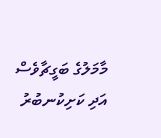މާމަލުގެ ބަގީޗާވެސް އަދި ކަށިކުނބުރު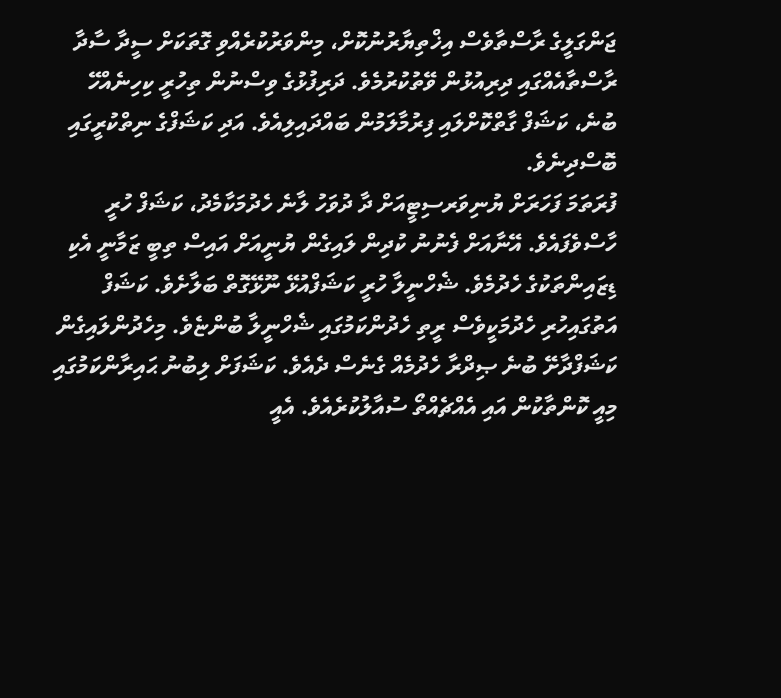ޖަންގަލީގެ ރާސްތާވެސް އިޚްތިޔާރުނުކޮށް، މިންވަރުކުރެއްވި ގޮތަކަށް ސީދާ ސާދާ ރާސްތާއެއްގައި ދިރިއުޅުން ވޭތުކުރުމެވެ. ދަރިފުޅުގެ ވިސްނުން ތިހުރީ ކިހިނެއްހޭ ބުނެ، ކަޝަފް ގާތްކޮށްލައި ފިރުމާލަމުން ބައްދައިލިއެވެ. އަދި ކަޝަފްގެ ނިތްކުރީގައި ބޮސްދިނެވެ.
ފުރަތަމަ ފަހަރަށް ޔުނިވަރސިޓީއަށް ދާ ދުވަހު ލާނެ ހެދުމަކާމެދު، ކަޝަފް ހުރީ ހާސްވެފައެވެ. އޭނާއަށް ފެނުނު ކުދިން ލައިގެން ޔުނީއަށް އައިސް ތިބީ ޒަމާނީ އެކި ޑިޒައިންތަކުގެ ހެދުމެވެ. ޝެހްނީލާ ހުރީ ކަޝަފްއުޅޭ ނޫޅޭގޮތް ބަލާށެވެ. ކަޝަފް އަތުގައިހުރި ހެދުމަކީވެސް ރީތި ހެދުންކަމުގައި ޝެހްނީލާ ބުންޏެވެ. މިހެދުންލައިގެން ކަޝަފްދާށޭ ބުނެ ޞިދްރާ ހެދުމެއް ގެނެސް ދެއެވެ. ކަޝަފަށް ލިބުނު ޙައިރާންކަމުގައި މިއީ ކޮންތާކުން އައި އެއްޗެއްތޯ ސުއާލުކުރެއެވެ. އެއީ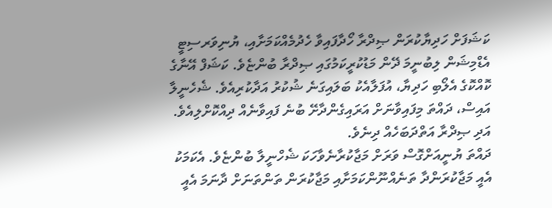ކަޝަފަށް ހަދިޔާކުރަން ޞިދްރާ ހޯދާފައިވާ ހެދުމެއްކަމަށާއި، ޔުނިވަރސިޓީ އެޑްމިޝަން ލިބުނީމަ ދޭން މަޑުކުރީކަމުގައި ޞިދްރާ ބުންޏެވެ. ކަޝަފް އޭނާގެ ކޮއްކޮގެ އެލޯބި ހަދިޔާ، އުފަލާއެކު ބަލައިގަނެ ޝުކުރު އަދާކުރިއެވެ. ޝެހެނީލާ އައިސް، ދައްތަ މިފައިވާނަށް އަރައިގެންދާށޭ ބުނެ ފައިވާނެއް ދިއްކޮށްލިއެވެ. އަދި ޞިދްރާ އަތްދަބަހެއް ދިނެވެ.
ދައްތަ ޔުނީއަށްގޮސް ވަރަށް މަޖާކުރާނެވާހަކަ ޝެހްނީލާ ބުންޏެވެ. އެކަމަކު އެއީ މަޖާކުރަންދާ ތަނެއްނޫންކަމަށާއި މަޖާކުރަން ތަންތަނަށް ދާނަމަ އެއީ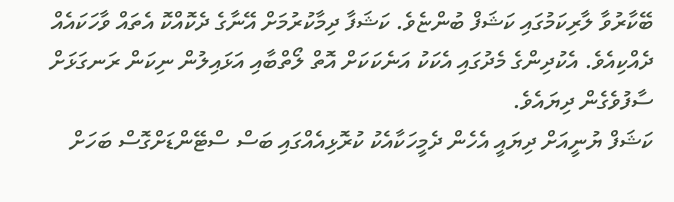ބޭކާރުވާ ލާރިކަމުގައި ކަޝަފް ބުންޏެވެ. ކަޝަފާ ދިމާކުރުމަށް އޭނާގެ ދެކޮއްކޮ އެތައް ވާހަކައެއް ދެއްކިއެވެ. އެކުދިންގެ މެދުގައި އެކަކު އަނެކަކަށް އޮތް ލޯތްބާއި އަޅައިލުން ނިކަން ރަނގަޅަށް ސާފުވެގެން ދިޔައެވެ.
ކަޝަފް ޔުނީއަށް ދިޔައީ އެހެން ދެމީހަކާއެކު ކުރޮޅިއެއްގައި ބަސް ސްޓޭންޑަށްގޮސް ބަހަށް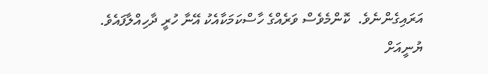އަރައިގެންނެވެ.  ކޮންމެވެސް ވަރެއްގެ ހާސްކަމަކާއެކު އޭނާ ހުރީ ދާހިއްލާފައެވެ. ޔުނީއަށް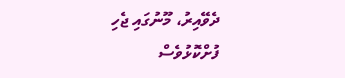ދެވޭއިރު، މޫނުގައި ޖެހި ފުށްކޮޅުވެސް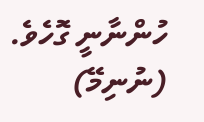ހުންނާނީ ގޮހެވެ.
(ނުނިމޭ)